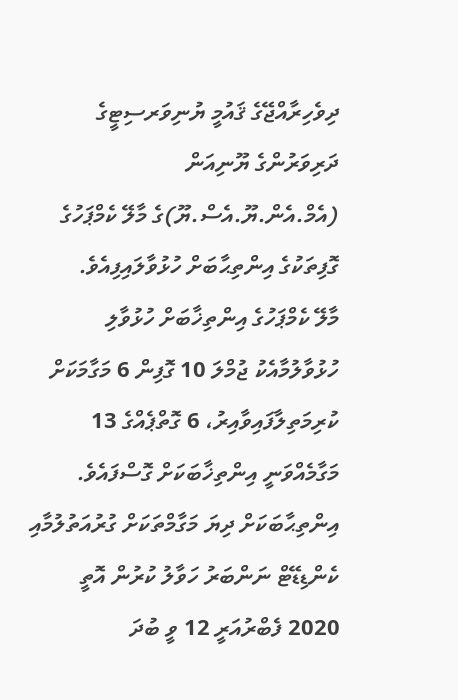ދިވެހިރާއްޖޭގެ ޤައުމީ ޔުނިވަރސިޓީގެ ދަރިވަރުންގެ ޔޫނިއަން (އެމް.އެން.ޔޫ.އެސް.ޔޫ)ގެ މާލޭ ކެމްޕަހުގެ ގޮފިތަކުގެ އިންތިޙާބަށް ހުޅުވާލައިފިއެވެ.
މާލޭ ކެމްޕަހުގެ އިންތިޚާބަށް ހުޅުވާލި ހުޅުވާލުމާއެކު ޖުމްލަ 10 ގޮފިން 6 މަގާމަކަށް ކުރިމަތިލާފައިވާއިރު، 6 ގޮތްޕެއްގެ 13 މަގާމެއްވަނީ އިންތިޚާބަކަށް ގޮސްފައެވެ. އިންތިޙާބަކަށް ދިޔަ މަގާމްތަކަށް ގުރުއަތުލުމާއި ކެންޑިޑޭޓް ނަންބަރު ހަވާލު ކުރުން އޮތީ 2020 ފެބްރުއަރީ 12 ވީ ބުދަ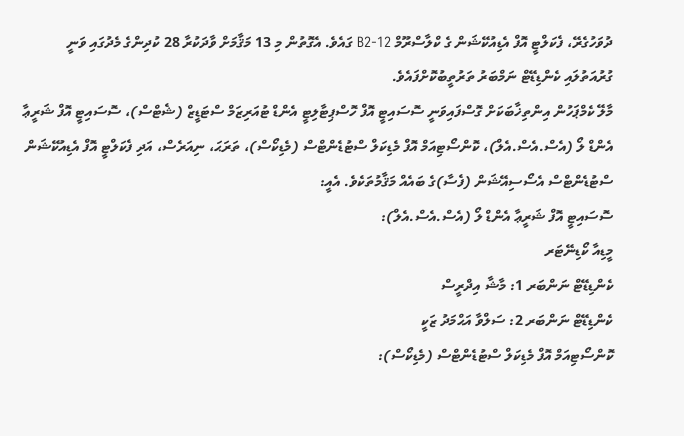ދުވަހުގެރޭ، ފެކަލްޓީ އޮފް އެޑިއުކޭޝަން ގެ ކްލާސްރޫމް B2-12 ގައެވެ. އެގޮތުން މި 13 މަޤާމަށް ވާދަކުރާ 28 ކުދިންގެ މެދުގައި ވަނީ ގުރުއަތުލައި ކެންޑިޑޭޓް ނަމްބަރު ތަރުތީބުކޮށްފައެވެ.
މާލޭ ކެމްޕަހުން އިންތިޚާބަކަށް ގޮސްފައިވަނީ ސޮސައިޓީ އޮފް ހޮސްޕިޓާލިޓީ އެންޑް ޓުއަރިޒަމް ސްޓަޑީޒް (ޝެޓްސް)، ސޮސައިޓީ އޮފް ޝަރީޢާ އެންޑް ލޯ (އެސް.އެސް.އެލް)، ކޮންސޯޓިއަމް އޮފް މެޑިކަލް ސްޓުޑެންޓްސް (މެޑިކޯސް)، ތަރަޙަ، ނިއަރެސް، އަދި ފެކަލްޓީ އޮފް އެޑިއުކޭޝަން ސްޓުޑެންޓްސް އެސޯސިއޭޝަން (ފެސާ)ގެ ބައެއް މަޤާމުތަކެވެ. އެއީ:
ސޮސައިޓީ އޮފް ޝަރީޢާ އެންޑް ލޯ (އެސް.އެސް.އެލް):
މީޑިއާ ކޯޑިނޭޓަރ
ކެންޑިޑޭޓް ނަންބަރ 1: މާޝާ އިދްރީސް
ކެންޑިޑޭޓް ނަންބަރ 2: ސަލްވާ އަޙްމަދު ޒަކީ
ކޮންސޯޓިއަމް އޮފް މެޑިކަލް ސްޓުޑެންޓްސް (މެޑިކޯސް):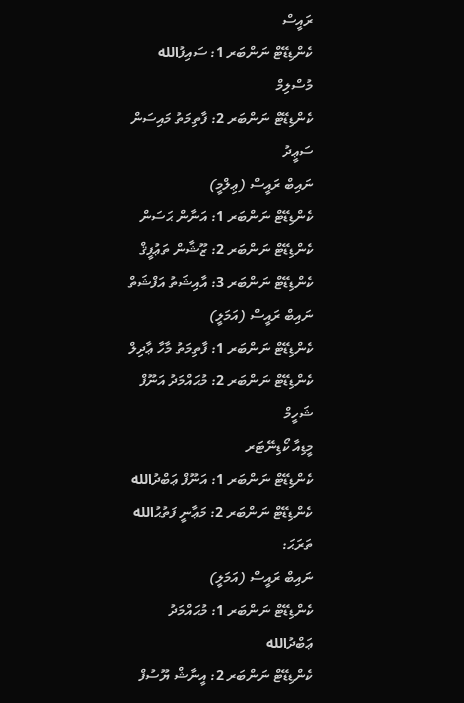ރައީސް
ކެންޑިޑޭޓް ނަންބަރ 1: ސައިފުالله މުސްލިމް
ކެންޑިޑޭޓް ނަންބަރ 2: ފާތިމަތު މައިސަން ސަޢީދު
ނައިބް ރައީސް (ޢިލްމީ)
ކެންޑިޑޭޓް ނަންބަރ 1: އަނާން ޙަސަން
ކެންޑިޑޭޓް ނަންބަރ 2: ޒޫޝާން ތަޢުފީޤް
ކެންޑިޑޭޓް ނަންބަރ 3: އާއިޝަތު އަފްޝަތް
ނައިބް ރައީސް (އަމަލީ)
ކެންޑިޑޭޓް ނަންބަރ 1: ފާތިމަތު މާހާ ޢާދިލް
ކެންޑިޑޭޓް ނަންބަރ 2: މުޙައްމަދު އަނޫފް ޝަހީމް
މީޑިއާ ކޯޑިނޭޓަރ
ކެންޑިޑޭޓް ނަންބަރ 1: އަނޫފް ޢަބްދުالله
ކެންޑިޑޭޓް ނަންބަރ 2: މަޢާނީ ފަތުޙުالله
ތަރަޙަ:
ނައިބް ރައީސް (އަމަލީ)
ކެންޑިޑޭޓް ނަންބަރ 1: މުޙައްމަދު ޢަބްދުالله
ކެންޑިޑޭޓް ނަންބަރ 2: އީނާޝް ޔޫސުފް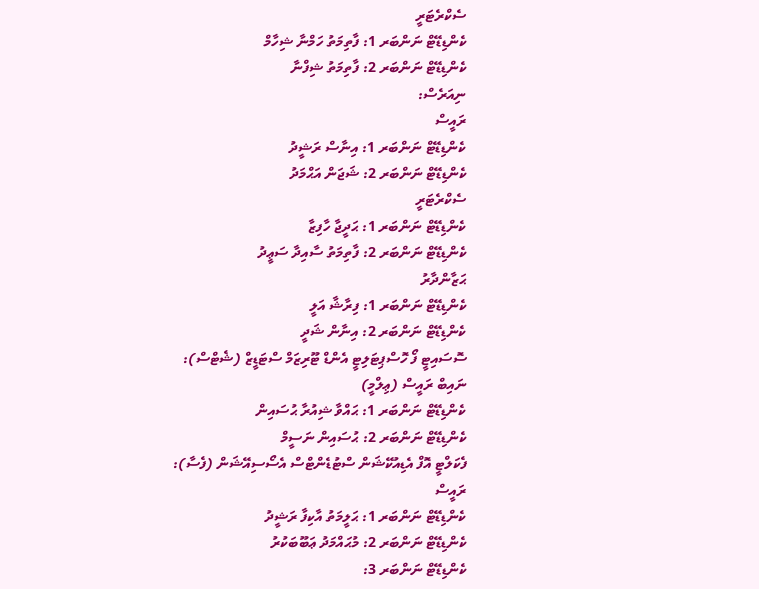ސެކްރެޓަރީ
ކެންޑިޑޭޓް ނަންބަރ 1: ފާތިމަތު ހަމްނާ ޝިހާމް
ކެންޑިޑޭޓް ނަންބަރ 2: ފާތިމަތު ޝިފްނާ
ނިއަރެސް:
ރައީސް
ކެންޑިޑޭޓް ނަންބަރ 1: އިނާސް ރަޝީދު
ކެންޑިޑޭޓް ނަންބަރ 2: ޝަޖަން އަޙްމަދު
ސެކްރެޓަރީ
ކެންޑިޑޭޓް ނަންބަރ 1: ޙަދީޖާ ހާފިޒާ
ކެންޑިޑޭޓް ނަންބަރ 2: ފާތިމަތު ސާއިދާ ސަޢީދު
ޙަޒާންދާރު
ކެންޑިޑޭޓް ނަންބަރ 1: ފިރާޝާ އަލީ
ކެންޑިޑޭޓް ނަންބަރ 2: އިނާން ޝަދީ
ސޮސައިޓީ ފޯ ހޮސްޕިޓަލިޓީ އެންޑް ޓޫރިޒަމް ސްޓަޑީޒް (ޝެޓްސް):
ނައިބް ރައީސް (ޢިލްމީ)
ކެންޑިޑޭޓް ނަންބަރ 1: ޙައްވާ ޝިއުރާ ޙުސައިން
ކެންޑިޑޭޓް ނަންބަރ 2: ޙުސައިން ނަސީމް
ފެކަލްޓީ އޮފް އެޑިއުކޭޝަން ސްޓުޑެންޓްސް އެސޯސިއޭޝަން (ފެސާ):
ރައީސް
ކެންޑިޑޭޓް ނަންބަރ 1: ޙަލީމަތު އާކިފާ ރަޝީދު
ކެންޑިޑޭޓް ނަންބަރ 2: މުޙައްމަދު ޢަބޫބަކުރު
ކެންޑިޑޭޓް ނަންބަރ 3: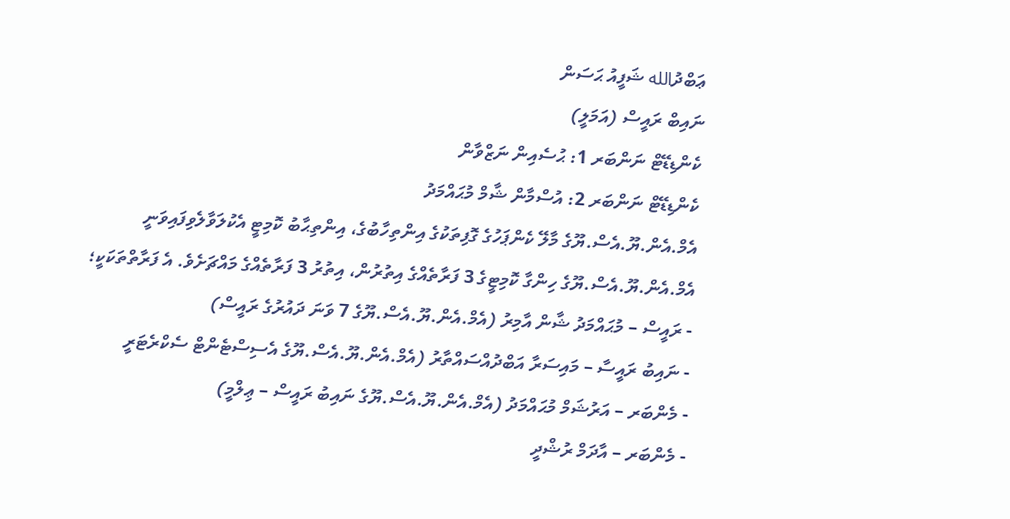ޢަބްދުالله ޝަފީއު ޙަސަން
ނައިބް ރައީސް (އަމަލީ)
ކެންޑިޑޭޓް ނަންބަރ 1: ޙުސެއިން ނަޒްވާން
ކެންޑިޑޭޓް ނަންބަރ 2: އުސްމާން ޝާމް މުޙައްމަދު
އެމް.އެން.ޔޫ.އެސް.ޔޫގެ މާލޭ ކެންޕަހުގެ ގޮފިތަކުގެ އިންތިހާބުގެ، އިންތިޙާބު ކޮމިޓީ އެކުލަވާލެވިފައިވަނީ އެމް.އެން.ޔޫ.އެސް.ޔޫގެ ހިންގާ ކޮމިޓީގެ 3 ފަރާތެއްގެ އިތުރުން، އިތުރު 3 ފަރާތެއްގެ މައްޗަށެވެ. އެ ފަރާތްތަކަކީ؛
- ރައީސް – މުޙައްމަދު ޝާން އާމިރު (އެމް.އެން.ޔޫ.އެސް.ޔޫގެ 7 ވަނަ ދައުރުގެ ރައީސް)
- ނައިބު ރައީސާ – މައިސަރާ އަބްދުއްސައްތާރު (އެމް.އެން.ޔޫ.އެސް.ޔޫގެ އެސިސްޓެންޓް ސެކްރެޓަރީ
- މެންބަރ – އަރުޝަމް މުޙައްމަދު (އެމް.އެން.ޔޫ.އެސް.ޔޫގެ ނައިބު ރައީސް – ޢިލްމީ)
- މެންބަރ – އާދަމް ރުޝްދީ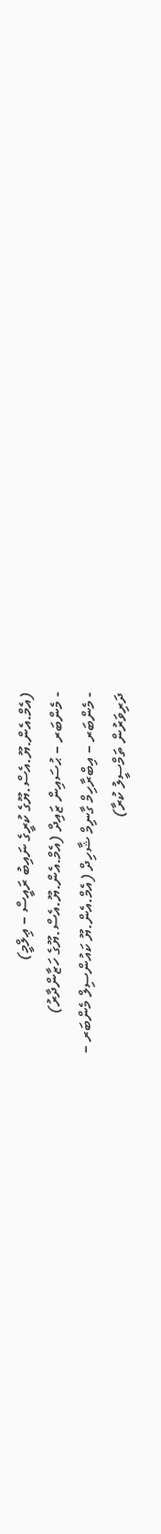(އެމް.އެން.ޔޫ.އެސް.ޔޫގެ ކުރީގެ ނައިބު ރައީސް – ޢިލްމީ)
- މެންބަރ – ޙުސައިން ޒައިދް (އެމް.އެން.ޔޫ.އެސް.ޔޫގެ ހަޒާންދާރު)
- މެންބަރ – އިބްރާހިމް ގާނިމް ޝާހިދް (އެމް.އެން.ޔޫ ކައުންސިލް މެންބަރ –
ދަރިވަރުން ތަމްސީލު ކުރާ)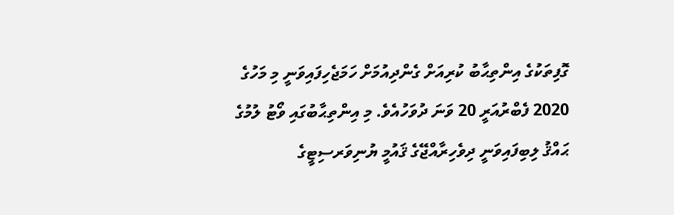ގޮފިތަކުގެ އިންތިޙާބު ކުރިއަށް ގެންދިއުމަށް ހަމަޖެހިފައިވަނީ މި މަހުގެ 2020 ފެބްރުއަރީ 20 ވަނަ ދުވަހުއެވެ. މި އިންތިޙާބުގައި ވޯޓު ލުމުގެ ޙައްޤު ލިބިފައިވަނީ ދިވެހިރާއްޖޭގެ ޤައުމީ ޔުނިވަރސިޓީގެ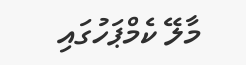މާލޭ ކެމްޕަހުގައި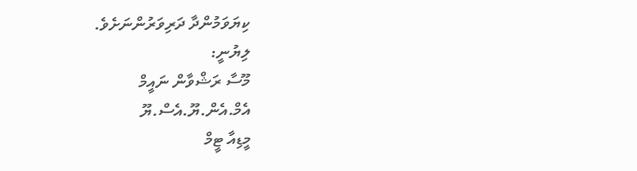ކިޔަވަމުންދާ ދަރިވަރުންނަށެވެ.
ލިޔުނީ:
މޫސާ ރަޝްވާން ނައީމް
އެމް.އެން.ޔޫ.އެސް.ޔޫ
މީޑިއާ ޓީމް